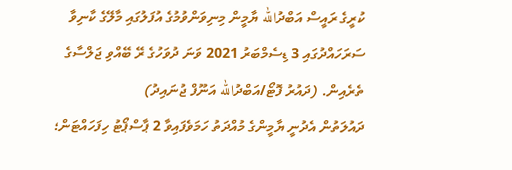ކުރީގެ ރައީސް އަބްދުالله ޔާމީން މިނިވަންވުމުގެ އުފަލުގައި މާލޭގެ ކާނިވާ ސަރަހައްދުގައި 3 ޑިސެމްބަރު 2021 ވަނަ ދުވަހުގެ ރޭ ބޭއްވި ޖަލްސާގެ ތެރެއިން. (ދައުރު ފޮޓޯ/އަބްދުالله އަނޫފް ޖުނައިދު)
ދައުލަތުން އެދުނީ ޔާމީންގެ މުއްދަތު ހަމަވެފައިވާ 2 ޕާސްޕޯޓު ހިފަހައްޓަން؛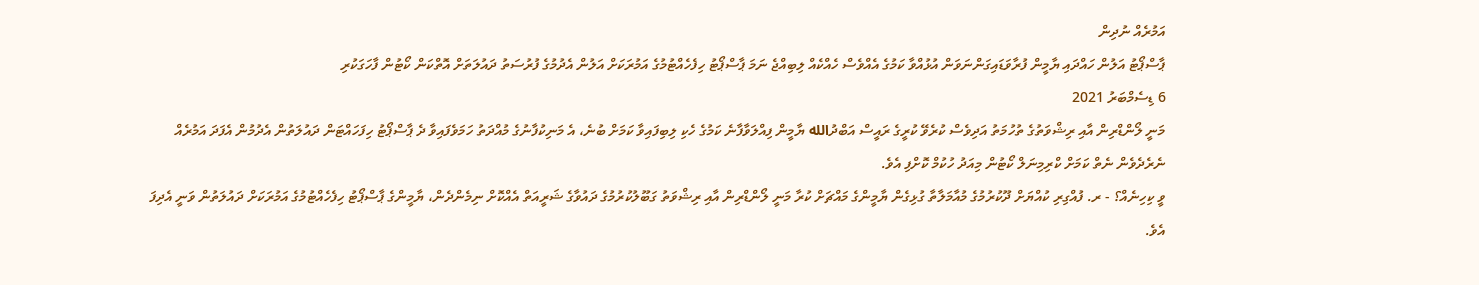އަމުރެއް ނުދިން
ޕާސްޕޯޓު އަލުން ހައްދައި ޔާމީން ފުރާވަޑައިގަންނަވަން އުޅުއްވާ ކަމުގެ އެއްވެސް ހެއްކެއް ލިބިއްޖެ ނަމަ ޕާސްޕޯޓު ހިފެހެއްޓުމުގެ އަމުރަކަށް އަލުން އެދުމުގެ ފުރުސަތު ދައުލަތަށް އޮތްކަން ކޯޓުން ފާހަގަކުރި
6 ޑިސެމްބަރު 2021
މަނީ ލޯންޑްރިން އާއި ރިޝްވަތުގެ ތުހުމަތު އަދިވެސް ކުރެވޭ ކުރީގެ ރައީސް އަބްދުالله ޔާމީން ފިއްލަވާފާނެ ކަމުގެ ހެކި ލިބިފައިވާ ކަމަށް ބުނެ، އެ މަނިކުފާނުގެ މުއްދަތު ހަމަވެފައިވާ ދެ ޕާސްޕޯޓު ހިފަހައްޓަން ދައުލަތުން އެދުމުން އެފަދަ އަމުރެއް ނެރެދެވެން ނެތް ކަމަށް ކްރިމިނަލް ކޯޓުން މިއަދު ހުކުމް ކޮށްފި އެވެ.
ވީ ކިހިނެއް؟ - ރ. ފުއްގިރި ކުއްޔަށް ދޫކުރުމުގެ މުއާމަލާތާ ގުޅިގެން ޔާމީންގެ މައްޗަށް ކުރާ މަނީ ލޯންޑްރިން އާއި ރިޝްވަތު ގަބޫލުކުރުމުގެ ދައުވާގެ ޝަރީއަތް އެއްކޮށް ނިމެންދެން، ޔާމީންގެ ޕާސްޕޯޓު ހިފެހެއްޓުމުގެ އަމުރަކަށް ދައުލަތުން ވަނީ އެދިފަ އެވެ.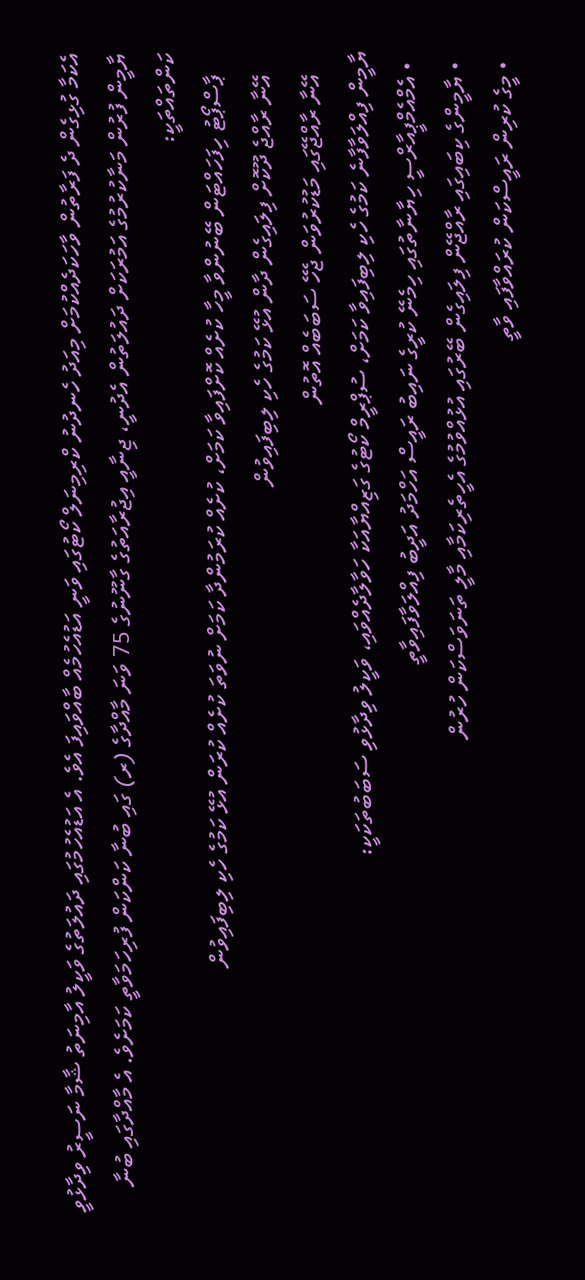އެކަމާ ގުޅިގެން ދެ ފަރާތުން ވާހަކަދެއްކުމަށް މިއަދު ހެނދުނު ކްރިމިނަލް ކޯޓުގައި ވަނީ އަޑުއެހުމެއް ބާއްވައިފަ އެވެ. އެ އަޑުއެހުމުގައި ދައުލަތުގެ ވަކީލު އާމިނަތު ޝާމާ ނަސީރު ވިދާޅުވީ ޔާމީން ފުރުން މަނާކުރުމުގެ އަމުރަކަށް ދައުލަތުން އެދުނީ، ޖިނާއީ އިޖުރާއަތުގެ ގާނޫނުގެ 75 ވަނަ މާއްދާގެ (ރ) ގައި ބުނާ ކަންކަން ފުރިހަމަވާތީ ކަމަށެވެ. އެ މާއްދާގައި ބުނާ ކަންތައްތަކީ:
    ޕާސްޕޯޓު ހިފަހައްޓަން ބޭނުންވާ މީހާ ކުށެއް ކޮށްފައިވާ ކަމަށް، ކުށެއް ކުރަމުންދާ ކަމަށް ނުވަތަ ކުށެއް ކުރަން އުޅޭ ކަމުގެ ހެކި ލިބިފައިވުން
    އޭނާ ރާއްޖެ ދޫކޮށް ފިލައިގެން ދާން އުޅޭ ކަމުގެ ހެކި ލިބިފައިވުން
    އޭނާ ރާއްޖޭގައި މަޑުކުރުވަން ޖެހޭ ސަބަބެއް އޮތުން
ޔާމީން ފިއްލަވާފާނެ ކަމުގެ ހެކި ލިބިފައިވާ ކަމަށް، ސުޕްރީމް ކޯޓުގެ ގަޒިއްޔާއަކާ ހަވާލާދެއްވައި، ވަކީލު ވިދާޅުވި ސަބަބުތަކަކީ:
  • އެމްއެމްޕީއާރްސީ ހިޔާނާތުގައި ހިމެނޭ ކުރީގެ ނައިބު ރައީސް އަހްމަދު އަދީބު ފިއްލަވާފައިވާތީ
  • ޔާމީންގެ ކިބައިގައި ރާއްޖޭން ފިލައިގެން ބޭރުގައި އުޅުއްވުމުގެ އެހީތެރިކަމާއި މާލީ ތަނަވަސްކަން ހުރުން
  • މީގެ ކުރިން ރައީސްކަން ކުރައްވާފައި ވާތީ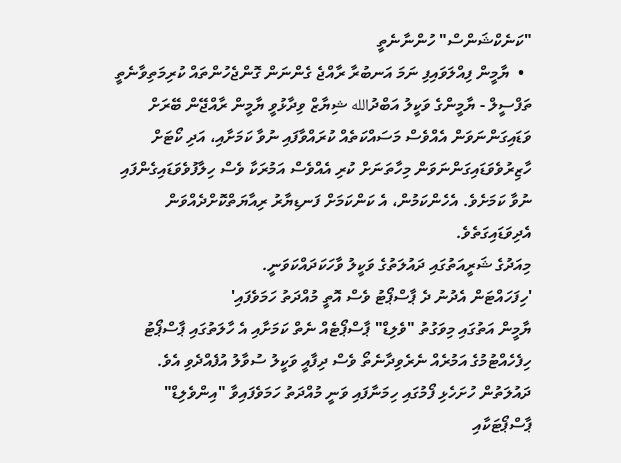"ކަނެކްޝަންސް" ހުންނާނެތީ
  •  ޔާމީން ފިއްލަވައިފި ނަމަ އަނބުރާ ރާއްޖެ ގެންނަން ގޮންޖެހުންތައް ކުރިމަތިވާނެތީ
ތަފްސީލް - ޔާމީންގެ ވަކީލު އަބްދުالله ޝިޔާޒް ވިދާޅުވީ ޔާމީން ރާއްޖޭން ބޭރަށް ވަޑައިގަންނަވަން އެއްވެސް މަސައްކަތެއް ކުރައްވާފައި ނުވާ ކަމަށާއި، އަދި ކޯޓަށް ހާޒިރުވެވަޑައިގަންނަވަން މިހާތަނަށް ކުރި އެއްވެސް އަމުރަކާ ވެސް ހިލާފުވެވަޑައިގެންފައި ނުވާ ކަމަށެވެ. އެހެންކަމުން، އެ ކަންކަމަށް ފަނޑިޔާރު ރިއާޔަތްކޮށްދެއްވަން އެދިވަޑައިގަތެވެ.
މިއަދުގެ ޝަރީއަތުގައި ދައުލަތުގެ ވަކީލު ވާހަކަދައްކަވަނީ.
'ހިފަހައްޓަން އެދުނު ދެ ޕާސްޕޯޓު ވެސް އޮތީ މުއްދަތު ހަމަވެފައި'
ޔާމީން އަތުގައި މިވަގުތު "ވެލިޑް" ޕާސްޕޯޓެއް ނެތް ކަމަށާއި އެ ހާލަތުގައި ޕާސްޕޯޓު ހިފެހެއްޓުމުގެ އަމުރެއް ނެރެވިދާނެތޯ ވެސް ދިފާއީ ވަކީލު ސުވާލު އުފެއްދެވި އެވެ.
ދައުލަތުން ހުށަހެޅި ފޯމުގައި ހިމަނާފައި ވަނީ މުއްދަތު ހަމަވެފައިވާ "އިންވެލިޑް" ޕާސްޕޯޓަކާއި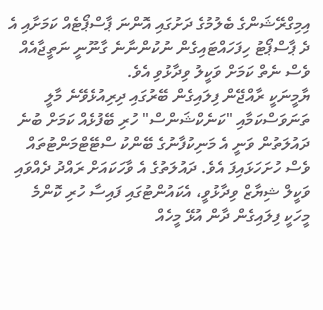އިމިގްރޭޝަންގެ ބެލުމުގެ ދަށުގައި އޮންނަ ޕާސްޕޯޓެއް ކަމަށާއި އެ ދެ ޕާސްޕޯޓު ހިފަހައްޓައިގެން ނުކުންނާނެ ގާނޫނީ ނަތީޖާއެއް ވެސް ނެތް ކަމަށް ވަކީލު ވިދާޅުވި އެވެ.
ޔާމީނަކީ ރާއްޖޭން ފިލައިގެން ބޭރުގައި ދިރިއުޅެވޭނެ މާލީ ތަނަވަސްކަމާއި "ކަނެކްޝަންސް" ހުރި ބޭފުޅެއް ކަމަށް ބުނެ ދައުލަތުން ވަނީ އެ މަނިކުފާނުގެ ބޭންކު ސްޓޭޓްމަންޓުތައް ވެސް ހުށަހަޅައިފަ އެވެ. ދައުލަތުގެ އެ ވާހަކައަށް ރައްދު ދެއްވައި ވަކީލް ޝިޔާޒް ވިދާޅުވީ، އެކައުންޓުގައި ފައިސާ ހުރި ކޮންމެ މީހަކީ ފިލައިގެން ދާން އުޅޭ މީހެއް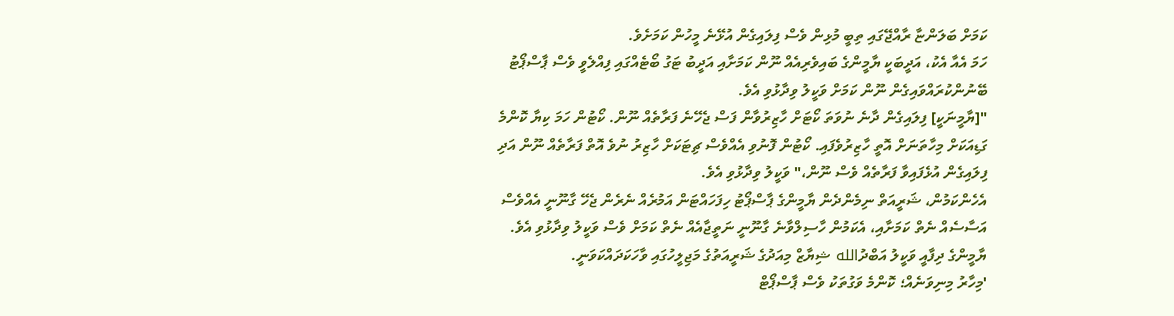ކަމަށް ބަލަންޏާ ރާއްޖޭގައި ތިބީ މުޅިން ވެސް ފިލައިގެން އުޅޭނެ މީހުން ކަމަށެވެ.
ހަމަ އެއާ އެކު، އަދީބަކީ ޔާމީންގެ ބައިވެރިއެއް ނޫން ކަމަށާއި އަދީބު ޓަގު ބޯޓެއްގައި ފިއްލެވީ ވެސް ޕާސްޕޯޓު ބޭނުންކުރައްވައިގެން ނޫން ކަމަށް ވަކީލު ވިދާޅުވި އެވެ.
"[ޔާމީނަކީ] ފިލައިގެން ދާނެ ނުވަތަ ކޯޓަށް ހާޒިރުވާން ފަސް ޖެހޭނެ ފަރާތެއް ނޫން. ކޯޓުން ހަމަ ކިޔާ ކޮންމެ ގަޑިއަކަށް މިހާތަނަށް އޮތީ ހާޒިރުވެފައި. ކޯޓުން ފޮނުވި އެއްވެސް ޗިޓަކަށް ހާޒިރު ނުވެ އޮތް ފަރާތެއް ނޫން އަދި ފިލައިގެން އުޅެފައިވާ ފަރާތެއް ވެސް ނޫން،" ވަކީލު ވިދާޅުވި އެވެ.
އެހެންކަމުން، ޝަރީއަތް ނިމެންދެން ޔާމީންގެ ޕާސްޕޯޓު ހިފަހައްޓަން އަމުރެއް ނެރެން ޖެހޭ ގާނޫނީ އެއްވެސް އަސާސެއް ނެތް ކަމަށާއި، އެކަމުން ހާސިލްވާނެ ގާނޫނީ ނަތީޖާއެއް ނެތް ކަމަށް ވެސް ވަކީލު ވިދާޅުވި އެވެ.
ޔާމީންގެ ދިފާއީ ވަކީލު އަބްދުالله ޝިޔާޒް މިއަދުގެ ޝަރީއަތުގެ މަޖިލީހުގައި ވާހަކަދައްކަވަނީ.
'މިހާރު މިނިވަނެއް؛ ކޮންމެ ވަގުތަކު ވެސް ޕާސްޕޯޓް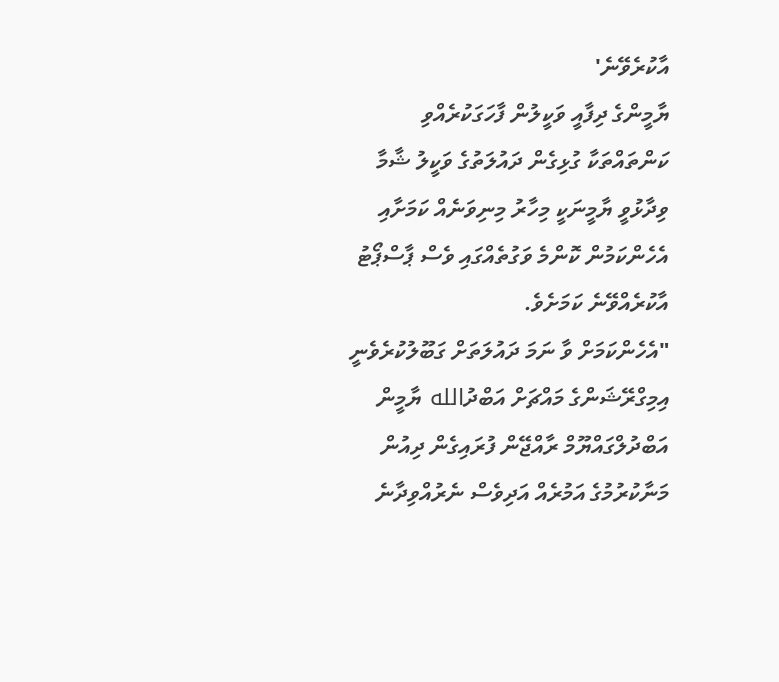އާކުރެވޭނެ'
ޔާމީންގެ ދިފާއީ ވަކީލުން ފާހަގަކުރެއްވި ކަންތައްތަކާ ގުޅިގެން ދައުލަތުގެ ވަކީލު ޝާމާ ވިދާޅުވީ ޔާމީނަކީ މިހާރު މިނިވަނެއް ކަމަށާއި އެހެންކަމުން ކޮންމެ ވަގުތެއްގައި ވެސް ޕާސްޕޯޓު އާކުރެއްވޭނެ ކަމަށެވެ.
"އެހެންކަމަށް ވާ ނަމަ ދައުލަތަށް ގަބޫލުކުރެވެނީ އިމިގްރޭޝަންގެ މައްޗަށް އަބްދުالله ޔާމީން އަބްދުލްގައްޔޫމް ރާއްޖޭން ފުރައިގެން ދިއުން މަނާކުރުމުގެ އަމުރެއް އަދިވެސް ނެރުއްވިދާނެ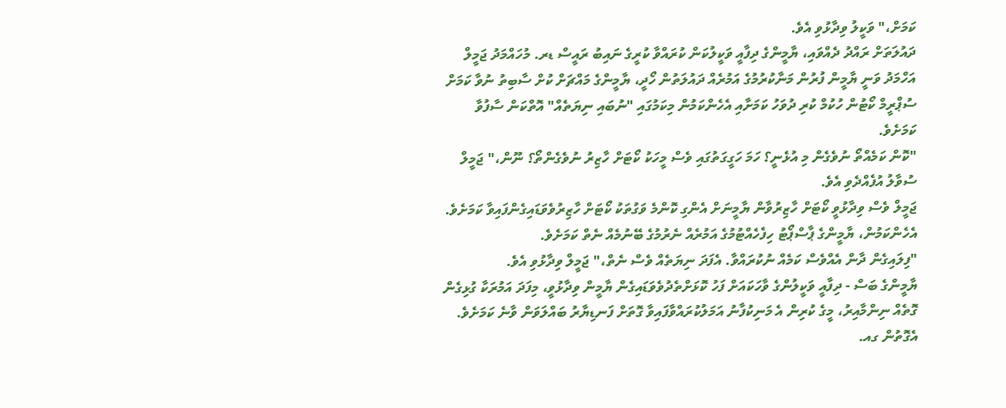ކަމަށް،" ވަކީލު ވިދާޅުވި އެވެ.
ދައުލަތަށް ރައްދު ދެއްވައި، ޔާމީންގެ ދިފާއީ ވަކީލުކަން ކުރައްވާ ކުރީގެ ނައިބު ރައީސް ޑރ. މުހައްމަދު ޖަމީލް އަހްމަދު ވަނީ ޔާމީން ފުރުން މަނާކުރުމުގެ އަމުރެއް ދައުލަތުން ހޯދީ، ޔާމީންގެ މައްޗަށް ކުށް ސާބިތު ނުވާ ކަމަށް ސުޕްރީމް ކޯޓުން ހުކުމް ކުރި ދުވަހު ކަމަށާއި އެހެންކަމުން މިކަމުގައި "ނުބައި ނިޔަތެއް" އޮތްކަން ސާފުވާ ކަމަށެވެ.
"ކޮން ކަމެއްތޯ ނުވެގެން މި އުޅެނީ؟ ހަމަ ހަގީގަތުގައި ވެސް މީހަކު ކޯޓަށް ހާޒިރު ނުވެގެންތޯ؟ ނޫން،" ޖަމީލް ސުވާލު އުފެއްދެވި އެވެ.
ޖަމީލް ވެސް ވިދާޅުވީ ކޯޓަށް ހާޒިރުވާން ޔާމީނަށް އެންގި ކޮންމެ ވަގުތަކު ކޯޓަށް ހާޒިރުވެވަޑައިގެންފައިވާ ކަމަށެވެ. އެހެންކަމުން، ޔާމީންގެ ޕާސްޕޯޓު ހިފެހެއްޓުމުގެ އަމުރެއް ނެރުމުގެ ބޭނުމެއް ނެތް ކަމަށެވެ.
"ފިލައިގެން ދާން އެއްވެސް ކަމެއް ނުކުރައްވާ. އެފަދަ ނިޔަތެއް ވެސް ނެތް،" ޖަމީލް ވިދާޅުވި އެވެ.
ޔާމީންގެ ބަސް - ދިފާއީ ވަކީލުންގެ ވާހަކައަށް ފަހު ކޮޅަށްތެދުވެވަޑައިގެން ޔާމީން ވިދާޅުވީ، މިފަދަ އަމުރަކާ ގުޅިގެން ގޮތެއް ނިންމާއިރު، މީގެ ކުރިން އެ މަނިކުފާނު އަމަލުކުރައްވާފައިވާ ގޮތަށް ފަނޑިޔާރު ބައްލަވަން ވާނެ ކަމަށެވެ. އެގޮތުން ގއ.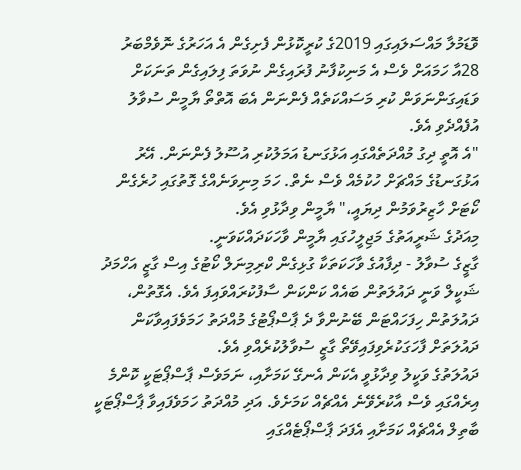ވޮޑަމުލާ މައްސަލައިގައި 2019ގެ ކުރީކޮޅުން ފެށިގެން އެ އަހަރުގެ ނޮވެމްބަރު 28އާ ހަމައަށް ވެސް އެ މަނިކުފާނު ފުރައިގެން ނުވަތަ ފިލައިގެން ތަނަކަށް ވަޑައިގަންނަވަން ކުރި މަސައްކަތެއް ފެންނަން އެބަ އޮތްތޯ ޔާމީން ސުވާލު އުފެއްދެވި އެވެ.
"އެ އޮތީ ދިގު މުއްދަތެއްގައި އަޅުގަނޑު އަމަލުކުރި އުސޫލު ފެންނަން. އޭރު އަޅުގަނޑުގެ މައްޗަށް ހުކުމެއް ވެސް ނެތް. ހަމަ މިނިވަނެއްގެ ގޮތުގައި ހުރެގެން ކޯޓަށް ހާޒިރުވަމުން ދިޔައީ،" ޔާމީން ވިދާޅުވި އެވެ.
މިއަދުގެ ޝަރީއަތުގެ މަޖިލީހުގައި ޔާމީން ވާހަކަދައްކަވަނީ.
ގާޒީގެ ސުވާލު - ދިފާއުގެ ވާހަކަތަކާ ގުޅިގެން ކްރިމިނަލް ކޯޓުގެ އިސް ގާޒީ އަހްމަދު ޝަކީލް ވަނީ ދައުލަތުން ބައެއް ކަންކަން ސާފުކުރައްވައިފަ އެވެ. އެގޮތުން، ދައުލަތުން ހިފަހައްޓަން ބޭނުންވާ ދެ ޕާސްޕޯޓުގެ މުއްދަތު ހަމަވެފައިވާކަން ދައުލަތަށް ފާހަގަކުރެވިފައިވޭތޯ ގާޒީ ސުވާލުކުރެއްވި އެވެ.
ދައުލަތުގެ ވަކީލު ވިދާޅުވީ އެކަން އެނގޭ ކަމަށާއި، ނަމަވެސް ޕާސްޕޯޓަކީ ކޮންމެ އިރެއްގައި ވެސް އާކުރެވޭނެ އެއްޗެއް ކަމަށެވެ. އަދި މުއްދަތު ހަމަވެފައިވާ ޕާސްޕޯޓަކީ ބާތިލް އެއްޗެއް ކަމަށާއި އެފަދަ ޕާސްޕޯޓެއްގައި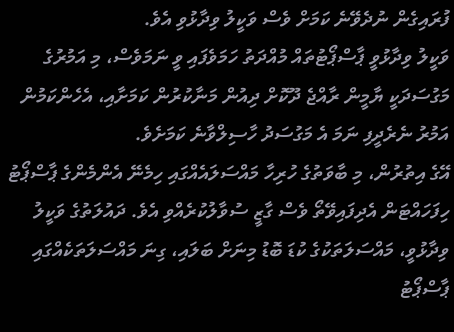ފުރައިގެން ނުދެވޭނެ ކަމަށް ވެސް ވަކީލު ވިދާޅުވި އެވެ.
ވަކީލު ވިދާޅުވީ ޕާސްޕޯޓުތައް މުއްދަތު ހަމަވެފައި ވީ ނަމަވެސް، މި އަމުރުގެ މަގުސަދަކީ ޔާމީން ރާއްޖެ ދޫކޮށް ދިއުން މަނާކުރުން ކަމަށާއި، އެހެންކަމުން އަމުރު ނެރެދީފި ނަމަ އެ މަގުސަދު ހާސިލްވާނެ ކަމަށެވެ.
އޭގެ އިތުރުން، މި ބާވަތުގެ ހުރިހާ މައްސަލައެއްގައި ހިމެނޭ އެންމެންގެ ޕާސްޕޯޓު ހިފަހައްޓަން އެދިފައިވޭތޯ ވެސް ގާޒީ ސުވާލުކުރެއްވި އެވެ. ދައުލަތުގެ ވަކީލު ވިދާޅުވީ، މައްސަލަތަކުގެ ކުޑަ ބޮޑު މިނަށް ބަލައި، ގިނަ މައްސަލަތަކެއްގައި ޕާސްޕޯޓު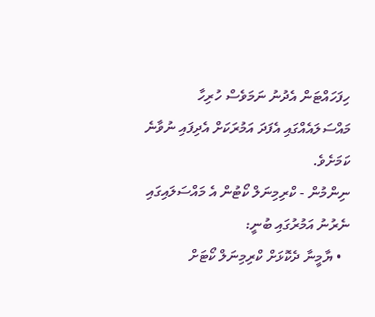ހިފަހައްޓަން އެދުނު ނަމަވެސް ހުރިހާ މައްސަލައެއްގައި އެފަދަ އަމުރަކަށް އެދިފައި ނުވާނެ ކަމަށެވެ.
ނިންމުން - ކްރިމިނަލް ކޯޓުން އެ މައްސަލައިގައި ނެރުނު އަމުރުގައި ބުނީ:
  • ޔާމީނާ ދެކޮޅަށް ކްރިމިނަލް ކޯޓަށް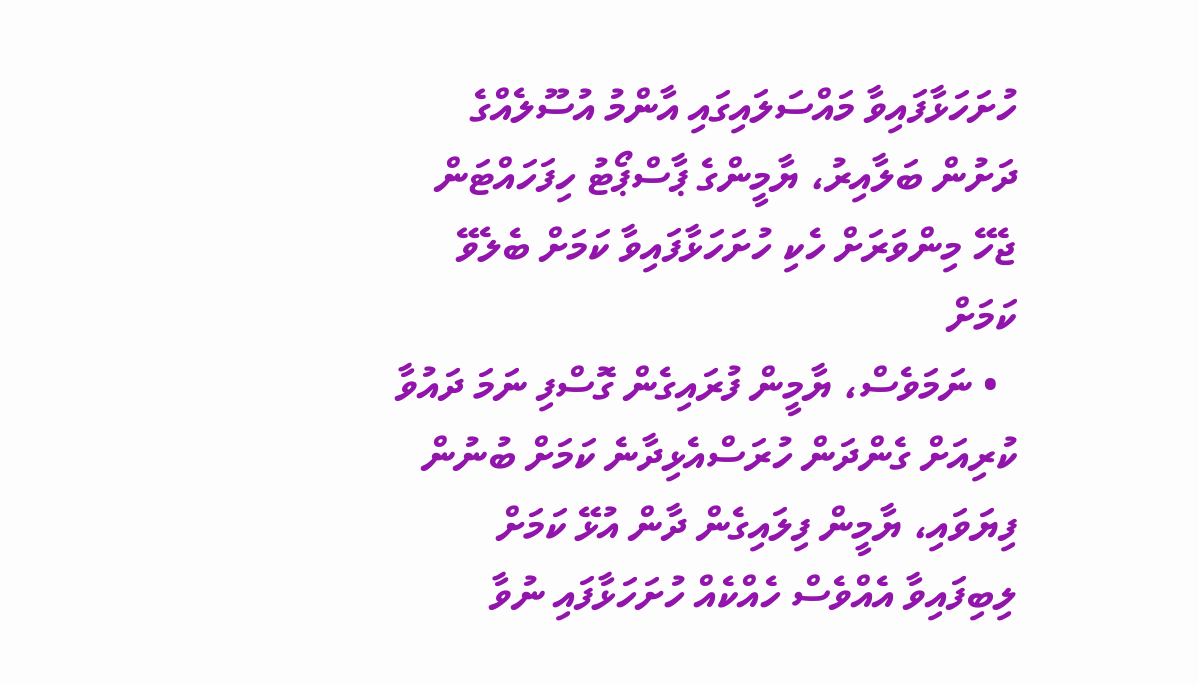ހުށަހަޅާފައިވާ މައްސަލައިގައި އާންމު އުސޫލެއްގެ ދަށުން ބަލާއިރު، ޔާމީންގެ ޕާސްޕޯޓު ހިފަހައްޓަން ޖެހޭ މިންވަރަށް ހެކި ހުށަހަޅާފައިވާ ކަމަށް ބެލެވޭ ކަމަށް
  • ނަމަވެސް، ޔާމީން ފުރައިގެން ގޮސްފި ނަމަ ދައުވާ ކުރިއަށް ގެންދަން ހުރަސްއެޅިދާނެ ކަމަށް ބުނުން ފިޔަވައި، ޔާމީން ފިލައިގެން ދާން އުޅޭ ކަމަށް ލިބިފައިވާ އެއްވެސް ހެއްކެއް ހުށަހަޅާފައި ނުވާ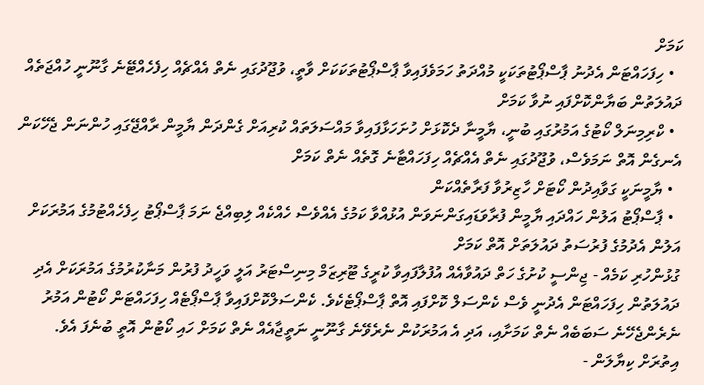ކަމަށް
  • ހިފަހައްޓަން އެދުނު ޕާސްޕޯޓުތަކަކީ މުއްދަތު ހަމަވެފައިވާ ޕާސްޕޯޓުތަކަކަށް ވާތީ، ވުޖޫދުގައި ނެތް އެއްޗެއް ހިފެހެއްޓޭނެ ގާނޫނީ ހުއްޖަތެއް ދައުލަތުން ބަޔާންކޮށްފައި ނުވާ ކަމަށް
  • ކްރިމިނަލް ކޯޓުގެ އަމުރުގައި ބުނީ، ޔާމީނާ ދެކޮޅަށް ހުށަހަޅާފައިވާ މައްސަލަތައް ކުރިއަށް ގެންދަން ޔާމީން ރާއްޖޭގައި ހުންނަން ޖެހޭކަން އެނގެން އޮތް ނަމަވެސް، ވުޖޫދުގައި ނެތް އެއްޗެއް ހިފަހައްޓާނެ ގޮތެއް ނެތް ކަމަށް
  • ޔާމީނަކީ ގަވާއިދުން ކޯޓަށް ހާޒިރުވާ ފަރާތެއްކަން
  • ޕާސްޕޯޓު އަލުން ހައްދައި ޔާމީން ފުރާވަޑައިގަންނަވަން އުޅުއްވާ ކަމުގެ އެއްވެސް ހެއްކެއް ލިބިއްޖެ ނަމަ ޕާސްޕޯޓު ހިފެހެއްޓުމުގެ އަމުރަކަށް އަލުން އެދުމުގެ ފުރުސަތު ދައުލަތަށް އޮތް ކަމަށް
ގުޅުންހުރި ކަމެއް - ޖިންސީ ކުށުގެ ހަތް ދައުވާއެއް އުފުލާފައިވާ ކުރީގެ ޓޫރިޒަމް މިނިސްޓަރު އަލީ ވަހީދު ފުރުން މަނާކުރުމުގެ އަމުރަކަށް އެދި ދައުލަތުން ހިފަހައްޓަން އެދުނީ ވެސް ކެންސަލް ކޮށްފައި އޮތް ޕާސްޕޯޓެކެވެ. ކެންސަލްކޮށްފައިވާ ޕާސްޕޯޓެއް ހިފަހައްޓަން ކޯޓުން އަމުރު ނެރެންޖެހޭނެ ސަބަބެއް ނެތް ކަމަށާއި، އަދި އެ އަމުރަކުން ނެރެވޭނެ ގާނޫނީ ނަތީޖާއެއް ނެތް ކަމަށް ހައި ކޯޓުން އޮތީ ބުނެފަ އެވެ.
އިތުރަށް ކިޔާލަން -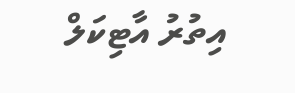އިތުރު އާޓިކަލް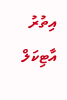އިތުރު އާޓިކަލް